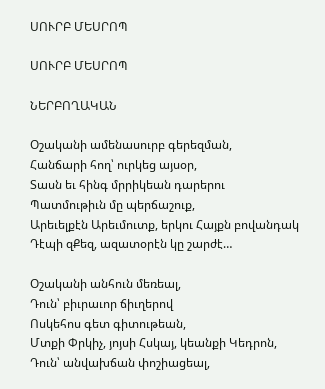ՍՈՒՐԲ ՄԵՍՐՈՊ

ՍՈՒՐԲ ՄԵՍՐՈՊ

ՆԵՐԲՈՂԱԿԱՆ

Օշականի ամենասուրբ գերեզման,
Հանճարի հող՝ ուրկեց այսօր,
Տասն եւ հինգ մրրիկեան դարերու
Պատմութիւն մը պերճաշուք,
Արեւելքէն Արեւմուտք, երկու Հայքն բովանդակ
Դէպի զՔեզ, ազատօրէն կը շարժէ…

Օշականի անհուն մեռեալ,
Դուն՝ բիւրաւոր ճիւղերով
Ոսկեհոս գետ գիտութեան,
Մտքի Փրկիչ, յոյսի Հսկայ, կեանքի Կեդրոն,
Դուն՝ անվախճան փոշիացեալ,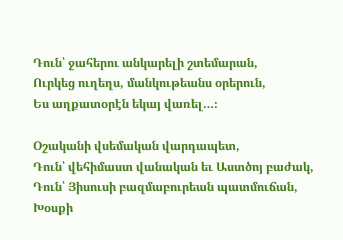Դուն՝ ջահերու անկարելի շտեմարան,
Ուրկեց ուղեղս, մանկութեանս օրերուն,
Ես աղքատօրէն եկայ վառել…։

Օշականի վսեմական վարդապետ,
Դուն՝ վեհիմաստ վանական եւ Աստծոյ բաժակ,
Դուն՝ Յիսուսի բազմաբուրեան պատմուճան,
Խօսքի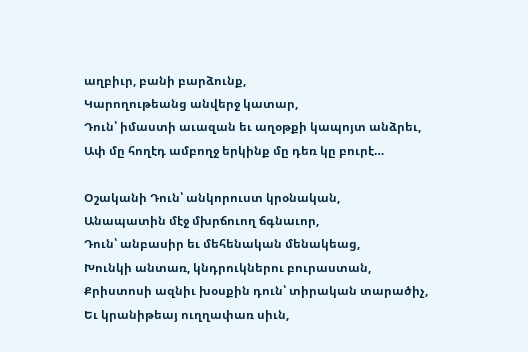աղբիւր, բանի բարձունք,
Կարողութեանց անվերջ կատար,
Դուն՝ իմաստի աւազան եւ աղօթքի կապոյտ անձրեւ,
Ափ մը հողէդ ամբողջ երկինք մը դեռ կը բուրէ…

Օշականի Դուն՝ անկորուստ կրօնական,
Անապատին մէջ մխրճուող ճգնաւոր,
Դուն՝ անբասիր եւ մեհենական մենակեաց,
Խունկի անտառ, կնդրուկներու բուրաստան,
Քրիստոսի ազնիւ խօսքին դուն՝ տիրական տարածիչ,
Եւ կրանիթեայ ուղղափառ սիւն,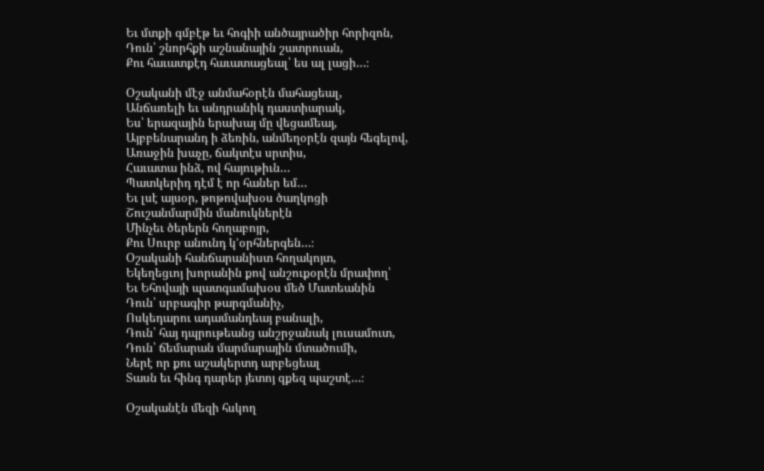Եւ մտքի գմբէթ եւ հոգիի անծայրածիր հորիզոն,
Դուն՝ շնորհքի աշնանային շատրուան,
Քու հաւատքէդ հաւատացեալ՝ ես ալ լացի…։

Օշականի մէջ անմահօրէն մահացեալ,
Անճառելի եւ անդրանիկ դաստիարակ,
Ես՝ երազային երախայ մը վեցամեայ,
Այբբենարանդ ի ձեռին, անմեղօրէն զայն հեգելով,
Առաջին խաչը, ճակտէս սրտիս,
Հաւատա ինձ, ով հայութիւն…
Պատկերիդ դէմ է որ հաներ եմ…
Եւ լսէ այսօր, թոթովախօս ծաղկոցի
Շուշանմարմին մանուկներէն
Մինչեւ ծերերն հողաբոյր,
Քու Սուրբ անունդ կ՚օրհներգեն…։
Օշականի հանճարանիստ հողակոյտ,
Եկեղեցւոյ խորանին քով անշուքօրէն մրափող՝
Եւ Եհովայի պատգամախօս մեծ Մատեանին
Դուն՝ սրբագիր թարգմանիչ,
Ոսկեդարու ադամանդեայ բանալի,
Դուն՝ հայ դպրութեանց անշրջանակ լուսամուտ,
Դուն՝ ճեմարան մարմարային մտածումի,
Ներէ որ քու աշակերտդ արբեցեալ
Տասն եւ հինգ դարեր յետոյ զքեզ պաշտէ…։

Օշականէն մեզի հսկող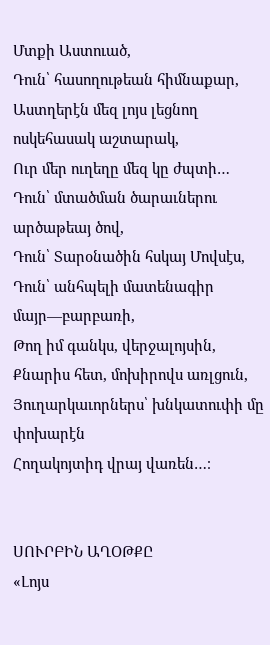Մտքի Աստուած,
Դուն՝ հասողութեան հիմնաքար,
Աստղերէն մեզ լոյս լեցնող ոսկեհասակ աշտարակ,
Ուր մեր ուղեղը մեզ կը ժպտի…
Դուն՝ մտածման ծարաւներու արծաթեայ ծով,
Դուն՝ Տարօնածին հսկայ Մովսէս,
Դուն՝ անհպելի մատենագիր մայր—բարբառի,
Թող իմ գանկս, վերջալոյսին,
Քնարիս հետ, մոխիրովս առլցուն,
Յուղարկաւորներս՝ խնկատուփի մը փոխարէն
Հողակոյտիդ վրայ վառեն…։


ՍՈՒՐԲԻՆ ԱՂՕԹՔԸ
«Լոյս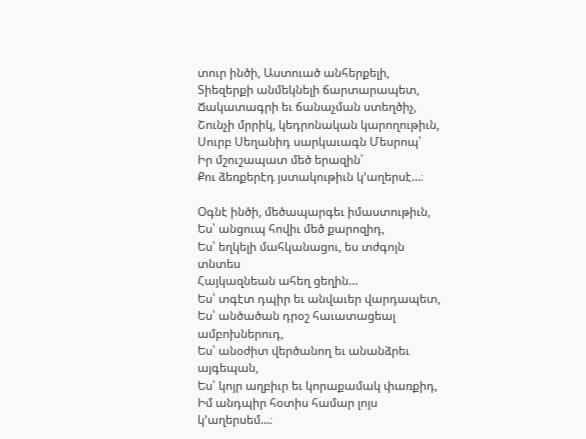տուր ինծի, Աստուած անհերքելի,
Տիեզերքի անմեկնելի ճարտարապետ,
Ճակատագրի եւ ճանաչման ստեղծիչ,
Շունչի մրրիկ, կեդրոնական կարողութիւն,
Սուրբ Սեղանիդ սարկաւագն Մեսրոպ՝
Իր մշուշապատ մեծ երազին՝
Քու ձեռքերէդ յստակութիւն կ՚աղերսէ…։

Օգնէ ինծի, մեծապարգեւ իմաստութիւն,
Ես՝ անցուպ հովիւ մեծ քարոզիդ,
Ես՝ եղկելի մահկանացու, ես տժգոյն տնտես
Հայկազնեան ահեղ ցեղին…
Ես՝ տգէտ դպիր եւ անվաւեր վարդապետ,
Ես՝ անծածան դրօշ հաւատացեալ ամբոխներուդ,
Ես՝ անօժիտ վերծանող եւ անանձրեւ այգեպան,
Ես՝ կոյր աղբիւր եւ կորաքամակ փառքիդ,
Իմ անդպիր հօտիս համար լոյս կ՚աղերսեմ…։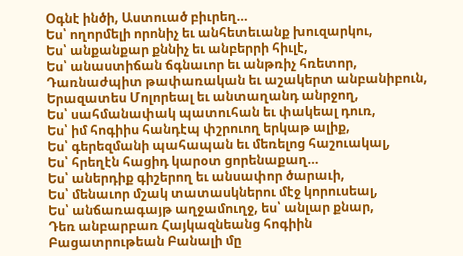Օգնէ ինծի, Աստուած բիւրեղ…
Ես՝ ողորմելի որոնիչ եւ անհետեւանք խուզարկու,
Ես՝ անքանքար քննիչ եւ անբերրի հիւլէ,
Ես՝ անաստիճան ճգնաւոր եւ անթռիչ հռետոր,
Դառնաժպիտ թափառական եւ աշակերտ անբանիբուն,
Երազատես Մոլորեալ եւ անտաղանդ անրջող,
Ես՝ սահմանափակ պատուհան եւ փակեալ դուռ,
Ես՝ իմ հոգիիս հանդէպ փշրուող երկաթ ալիք,
Ես՝ գերեզմանի պահապան եւ մեռելոց հաշուակալ,
Ես՝ հրեղէն հացիդ կարօտ ցորենաքաղ…
Ես՝ աներդիք գիշերող եւ անսափոր ծարաւի,
Ես՝ մենաւոր մշակ տատասկներու մէջ կորուսեալ,
Ես՝ անճառագայթ աղջամուղջ, ես՝ անլար քնար,
Դեռ անբարբառ Հայկազնեանց հոգիին
Բացատրութեան Բանալի մը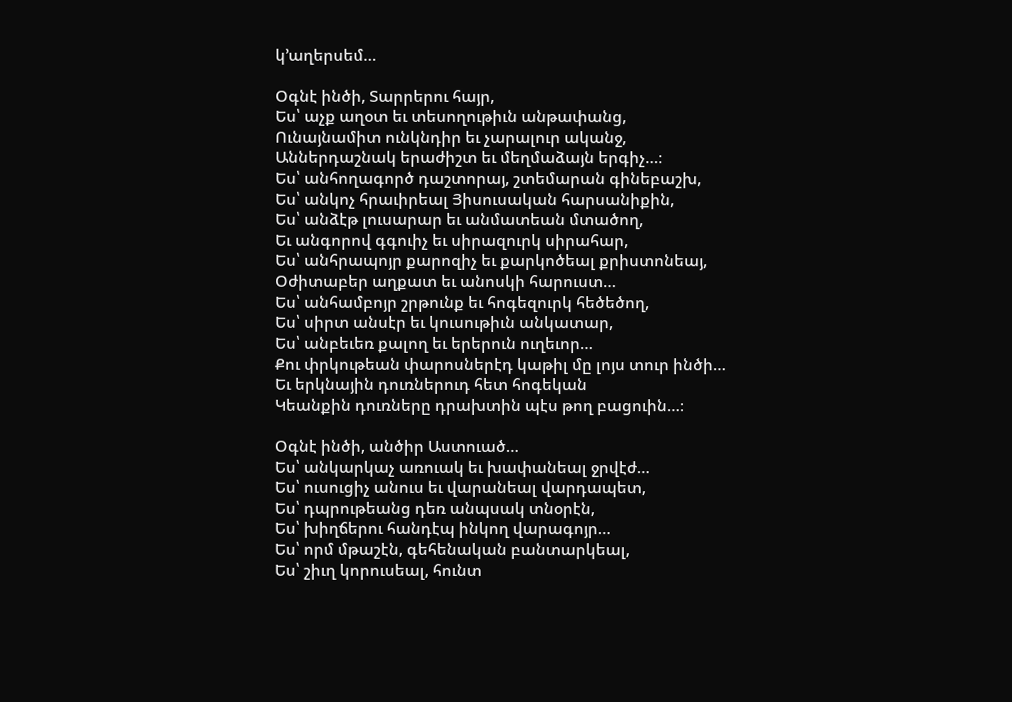կ՚աղերսեմ…

Օգնէ ինծի, Տարրերու հայր,
Ես՝ աչք աղօտ եւ տեսողութիւն անթափանց,
Ունայնամիտ ունկնդիր եւ չարալուր ականջ,
Աններդաշնակ երաժիշտ եւ մեղմաձայն երգիչ…։
Ես՝ անհողագործ դաշտորայ, շտեմարան գինեբաշխ,
Ես՝ անկոչ հրաւիրեալ Յիսուսական հարսանիքին,
Ես՝ անձէթ լուսարար եւ անմատեան մտածող,
Եւ անգորով գգուիչ եւ սիրազուրկ սիրահար,
Ես՝ անհրապոյր քարոզիչ եւ քարկոծեալ քրիստոնեայ,
Օժիտաբեր աղքատ եւ անոսկի հարուստ…
Ես՝ անհամբոյր շրթունք եւ հոգեզուրկ հեծեծող,
Ես՝ սիրտ անսէր եւ կուսութիւն անկատար,
Ես՝ անբեւեռ քալող եւ երերուն ուղեւոր…
Քու փրկութեան փարոսներէդ կաթիլ մը լոյս տուր ինծի…
Եւ երկնային դուռներուդ հետ հոգեկան
Կեանքին դուռները դրախտին պէս թող բացուին…։

Օգնէ ինծի, անծիր Աստուած…
Ես՝ անկարկաչ առուակ եւ խափանեալ ջրվէժ…
Ես՝ ուսուցիչ անուս եւ վարանեալ վարդապետ,
Ես՝ դպրութեանց դեռ անպսակ տնօրէն,
Ես՝ խիղճերու հանդէպ ինկող վարագոյր…
Ես՝ որմ մթաշէն, գեհենական բանտարկեալ,
Ես՝ շիւղ կորուսեալ, հունտ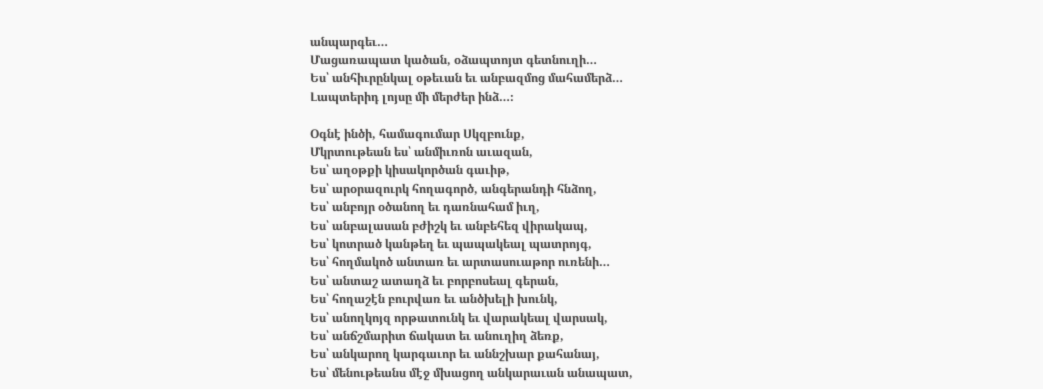անպարգեւ…
Մացառապատ կածան, օձապտոյտ գետնուղի…
Ես՝ անհիւրընկալ օթեւան եւ անբազմոց մահամերձ…
Լապտերիդ լոյսը մի մերժեր ինձ…։

Օգնէ ինծի, համագումար Սկզբունք,
Մկրտութեան ես՝ անմիւռոն աւազան,
Ես՝ աղօթքի կիսակործան գաւիթ,
Ես՝ արօրազուրկ հողագործ, անգերանդի հնձող,
Ես՝ անբոյր օծանող եւ դառնահամ իւղ,
Ես՝ անբալասան բժիշկ եւ անբեհեզ վիրակապ,
Ես՝ կոտրած կանթեղ եւ պապակեալ պատրոյգ,
Ես՝ հողմակոծ անտառ եւ արտասուաթոր ուռենի…
Ես՝ անտաշ ատաղձ եւ բորբոսեալ գերան,
Ես՝ հողաշէն բուրվառ եւ անծխելի խունկ,
Ես՝ անողկոյզ որթատունկ եւ վարակեալ վարսակ,
Ես՝ անճշմարիտ ճակատ եւ անուղիղ ձեռք,
Ես՝ անկարող կարգաւոր եւ աննշխար քահանայ,
Ես՝ մենութեանս մէջ մխացող անկարաւան անապատ,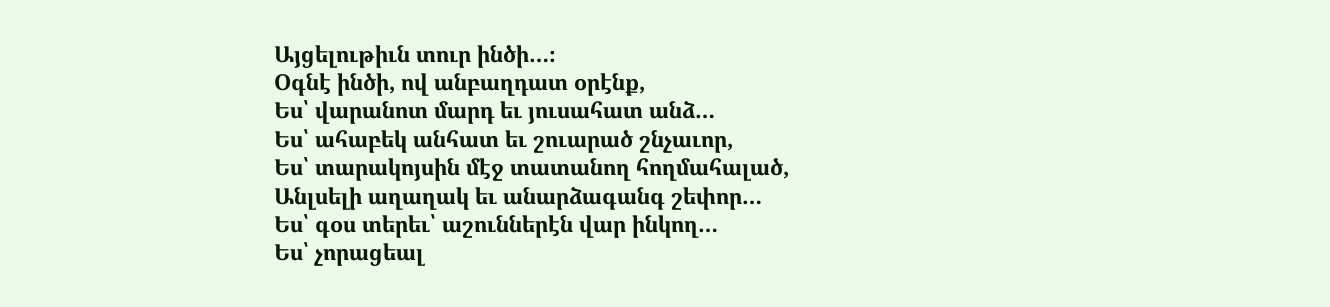Այցելութիւն տուր ինծի…։
Օգնէ ինծի, ով անբաղդատ օրէնք,
Ես՝ վարանոտ մարդ եւ յուսահատ անձ…
Ես՝ ահաբեկ անհատ եւ շուարած շնչաւոր,
Ես՝ տարակոյսին մէջ տատանող հողմահալած,
Անլսելի աղաղակ եւ անարձագանգ շեփոր…
Ես՝ գօս տերեւ՝ աշուններէն վար ինկող…
Ես՝ չորացեալ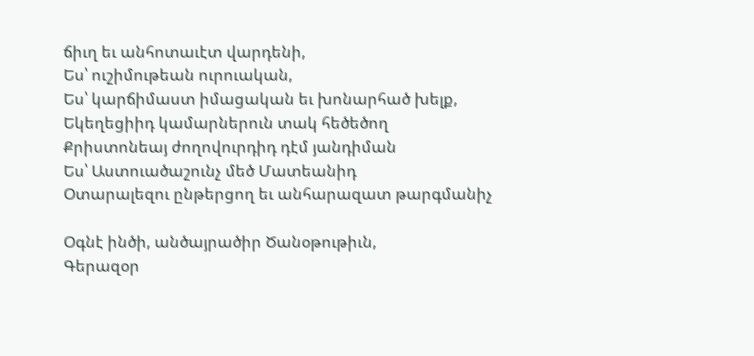ճիւղ եւ անհոտաւէտ վարդենի,
Ես՝ ուշիմութեան ուրուական,
Ես՝ կարճիմաստ իմացական եւ խոնարհած խելք,
Եկեղեցիիդ կամարներուն տակ հեծեծող
Քրիստոնեայ ժողովուրդիդ դէմ յանդիման
Ես՝ Աստուածաշունչ մեծ Մատեանիդ
Օտարալեզու ընթերցող եւ անհարազատ թարգմանիչ

Օգնէ ինծի, անծայրածիր Ծանօթութիւն,
Գերազօր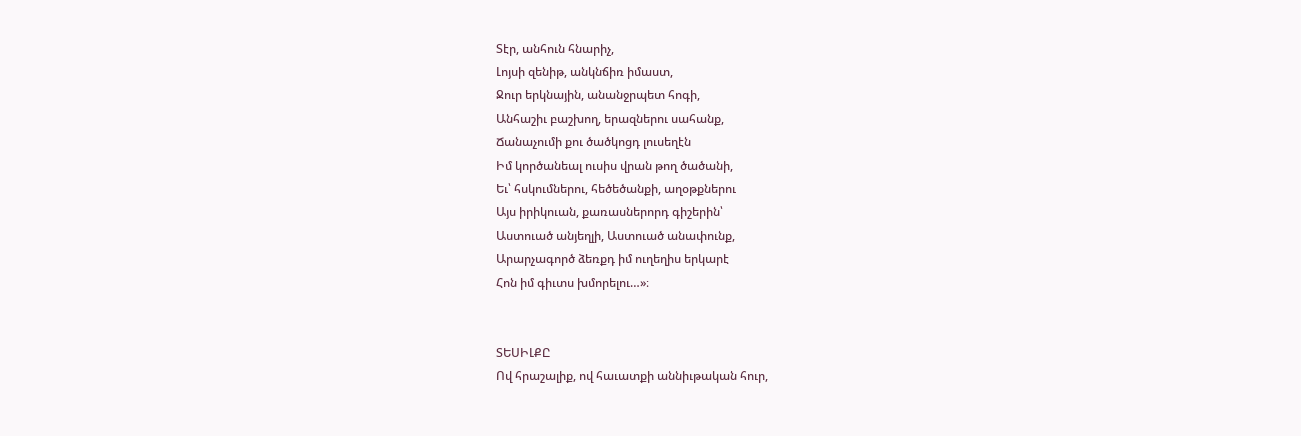Տէր, անհուն հնարիչ,
Լոյսի զենիթ, անկնճիռ իմաստ,
Ջուր երկնային, անանջրպետ հոգի,
Անհաշիւ բաշխող, երազներու սահանք,
Ճանաչումի քու ծածկոցդ լուսեղէն
Իմ կործանեալ ուսիս վրան թող ծածանի,
Եւ՝ հսկումներու, հեծեծանքի, աղօթքներու
Այս իրիկուան, քառասներորդ գիշերին՝
Աստուած անյեղլի, Աստուած անափունք,
Արարչագործ ձեռքդ իմ ուղեղիս երկարէ
Հոն իմ գիւտս խմորելու…»։


ՏԵՍԻԼՔԸ
Ով հրաշալիք, ով հաւատքի աննիւթական հուր,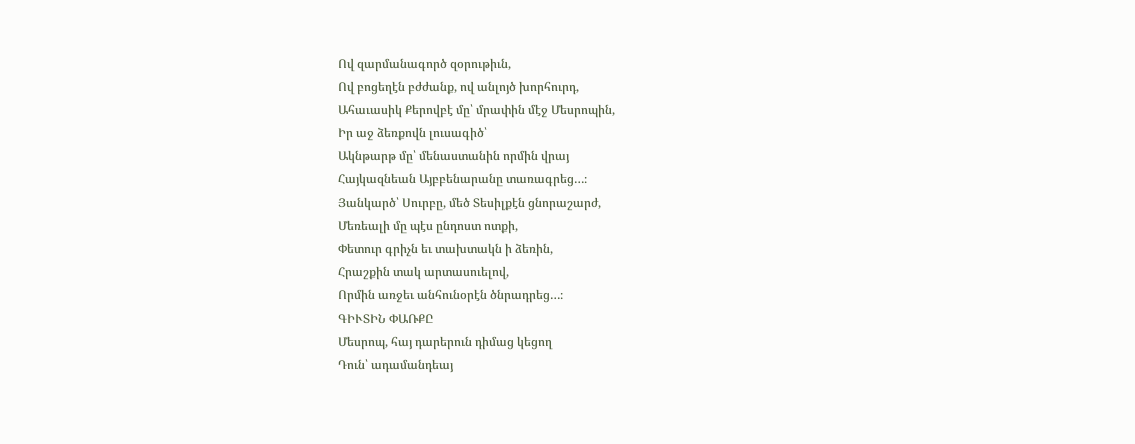Ով զարմանագործ զօրութիւն,
Ով բոցեղէն բժժանք, ով անլոյծ խորհուրդ,
Ահաւասիկ Քերովբէ մը՝ մրափին մէջ Մեսրոպին,
Իր աջ ձեռքովն լուսագիծ՝
Ակնթարթ մը՝ մենաստանին որմին վրայ
Հայկազնեան Այբբենարանը տառագրեց…։
Յանկարծ՝ Սուրբը, մեծ Տեսիլքէն ցնորաշարժ,
Մեռեալի մը պէս ընդոստ ոտքի,
Փետուր գրիչն եւ տախտակն ի ձեռին,
Հրաշքին տակ արտասուելով,
Որմին առջեւ անհունօրէն ծնրադրեց…։
ԳԻՒՏԻՆ ՓԱՌՔԸ
Մեսրոպ, հայ դարերուն դիմաց կեցող
Դուն՝ ադամանդեայ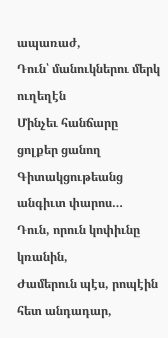ապառաժ,
Դուն՝ մանուկներու մերկ ուղեղէն
Մինչեւ հանճարը ցոլքեր ցանող
Գիտակցութեանց անգիւտ փարոս…
Դուն, որուն կոփիւնը կռանին,
Ժամերուն պէս, րոպէին հետ անդադար,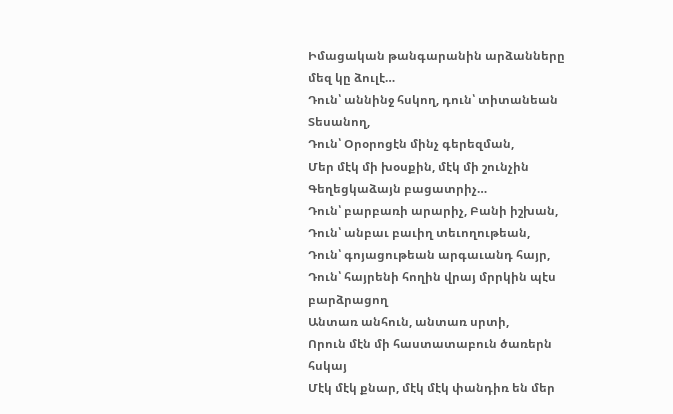Իմացական թանգարանին արձանները մեզ կը ձուլէ…
Դուն՝ աննինջ հսկող, դուն՝ տիտանեան Տեսանող,
Դուն՝ Օրօրոցէն մինչ գերեզման,
Մեր մէկ մի խօսքին, մէկ մի շունչին
Գեղեցկաձայն բացատրիչ…
Դուն՝ բարբառի արարիչ, Բանի իշխան,
Դուն՝ անբաւ բաւիղ տեւողութեան,
Դուն՝ գոյացութեան արգաւանդ հայր,
Դուն՝ հայրենի հողին վրայ մրրկին պէս բարձրացող
Անտառ անհուն, անտառ սրտի,
Որուն մէն մի հաստատաբուն ծառերն հսկայ
Մէկ մէկ քնար, մէկ մէկ փանդիռ են մեր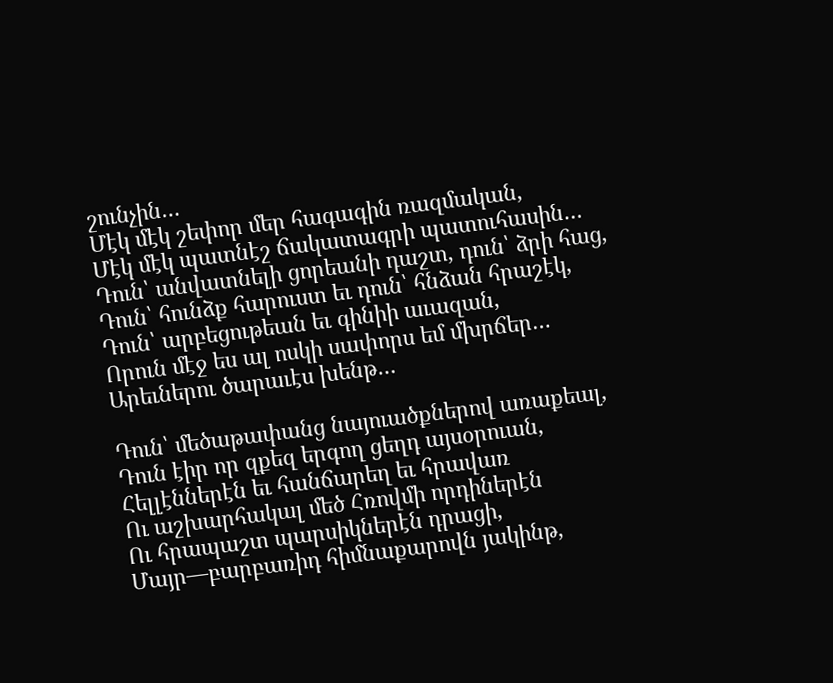շունչին…
Մէկ մէկ շեփոր մեր հագագին ռազմական,
Մէկ մէկ պատնէշ ճակատագրի պատուհասին…
Դուն՝ անվատնելի ցորեանի դաշտ, դուն՝ ձրի հաց,
Դուն՝ հունձք հարուստ եւ դուն՝ հնձան հրաշէկ,
Դուն՝ արբեցութեան եւ գինիի աւազան,
Որուն մէջ ես ալ ոսկի սափորս եմ մխրճեր…
Արեւներու ծարաւէս խենթ…

Դուն՝ մեծաթափանց նայուածքներով առաքեալ,
Դուն էիր որ զքեզ երգող ցեղդ այսօրուան,
Հելլէններէն եւ հանճարեղ եւ հրավառ
Ու աշխարհակալ մեծ Հռովմի որդիներէն
Ու հրապաշտ պարսիկներէն դրացի,
Մայր—բարբառիդ հիմնաքարովն յակինթ,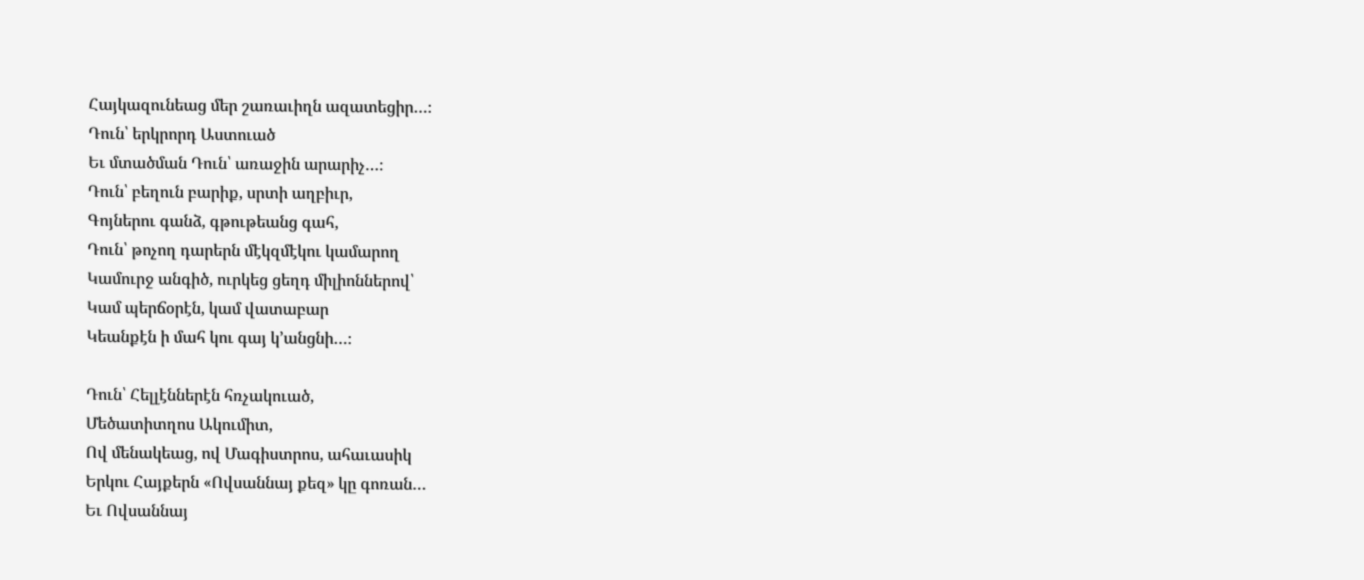Հայկազունեաց մեր շառաւիղն ազատեցիր…։
Դուն՝ երկրորդ Աստուած
Եւ մտածման Դուն՝ առաջին արարիչ…։
Դուն՝ բեղուն բարիք, սրտի աղբիւր,
Գոյներու գանձ, գթութեանց գահ,
Դուն՝ թոչող դարերն մէկզմէկու կամարող
Կամուրջ անգիծ, ուրկեց ցեղդ միլիոններով՝
Կամ պերճօրէն, կամ վատաբար
Կեանքէն ի մահ կու գայ կ՚անցնի…։

Դուն՝ Հելլէններէն հռչակուած,
Մեծատիտղոս Ակումիտ,
Ով մենակեաց, ով Մագիստրոս, ահաւասիկ
Երկու Հայքերն «Ովսաննայ քեզ» կը գոռան…
Եւ Ովսաննայ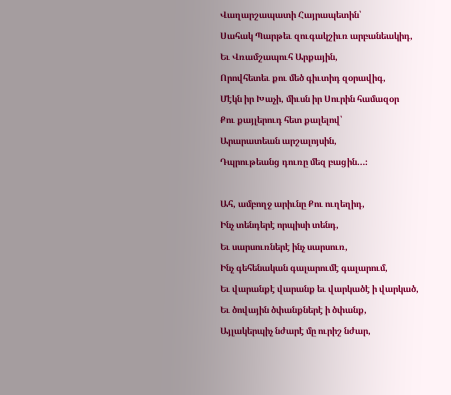Վաղարշապատի Հայրապետին՝
Սահակ Պարթեւ զուգակշիւռ արբանեակիդ,
Եւ Վռամշապուհ Արքային,
Որովհետեւ քու մեծ գիւտիդ զօրավիգ,
Մէկն իր Խաչի, միւսն իր Սուրին համազօր
Քու քայլերուդ հետ քալելով՝
Արարատեան արշալոյսին,
Դպրութեանց դուռը մեզ բացին…։

Ահ, ամբողջ արիւնը Քու ուղեղիդ,
Ինչ տենդերէ որպիսի տենդ,
Եւ սարսուռներէ ինչ սարսուռ,
Ինչ գեհենական գալարումէ գալարում,
Եւ վարանքէ վարանք եւ վարկածէ ի վարկած,
Եւ ծովային ծփանքներէ ի ծփանք,
Այլակերպիչ նժարէ մը ուրիշ նժար,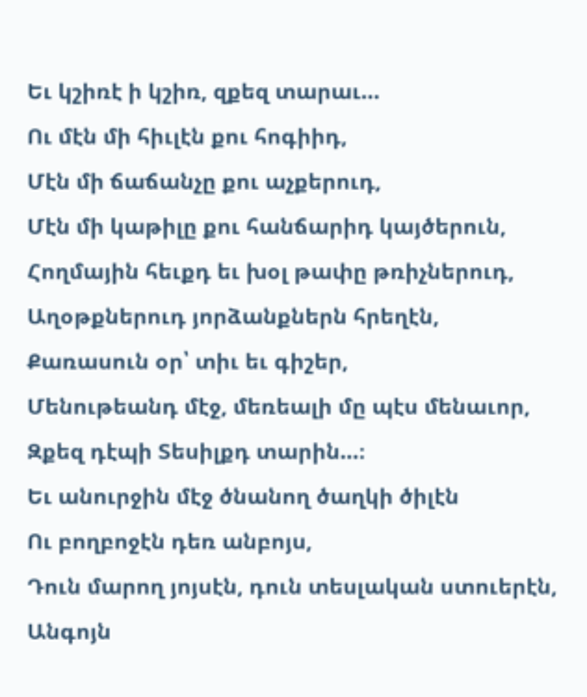Եւ կշիռէ ի կշիռ, զքեզ տարաւ…
Ու մէն մի հիւլէն քու հոգիիդ,
Մէն մի ճաճանչը քու աչքերուդ,
Մէն մի կաթիլը քու հանճարիդ կայծերուն,
Հողմային հեւքդ եւ խօլ թափը թռիչներուդ,
Աղօթքներուդ յորձանքներն հրեղէն,
Քառասուն օր՝ տիւ եւ գիշեր,
Մենութեանդ մէջ, մեռեալի մը պէս մենաւոր,
Զքեզ դէպի Տեսիլքդ տարին…։
Եւ անուրջին մէջ ծնանող ծաղկի ծիլէն
Ու բողբոջէն դեռ անբոյս,
Դուն մարող յոյսէն, դուն տեսլական ստուերէն,
Անգոյն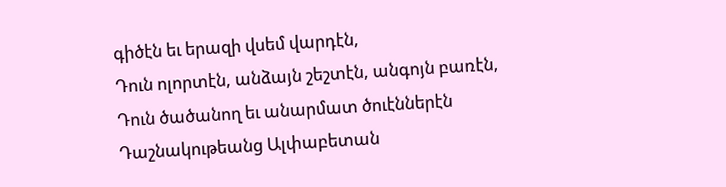գիծէն եւ երազի վսեմ վարդէն,
Դուն ոլորտէն, անձայն շեշտէն, անգոյն բառէն,
Դուն ծածանող եւ անարմատ ծուէններէն
Դաշնակութեանց Ալփաբետան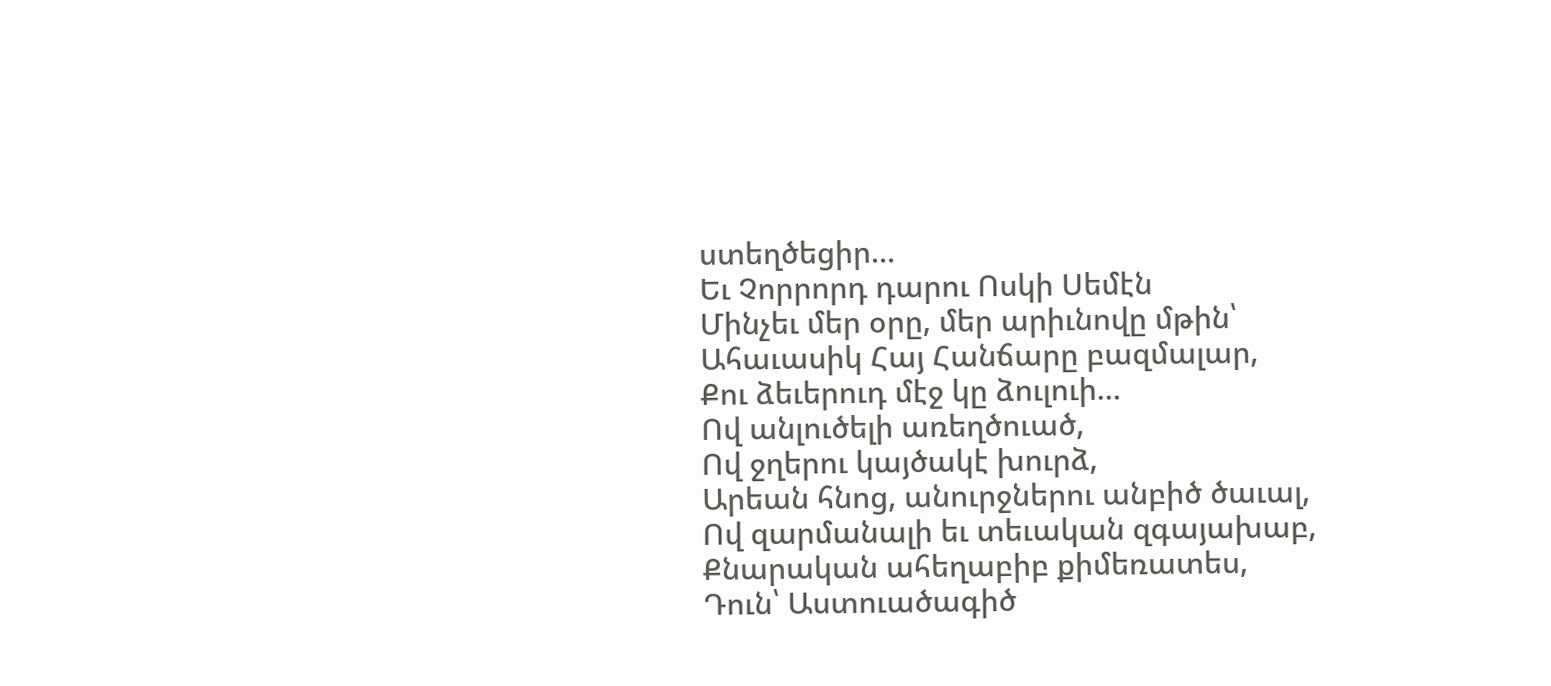ստեղծեցիր…
Եւ Չորրորդ դարու Ոսկի Սեմէն
Մինչեւ մեր օրը, մեր արիւնովը մթին՝
Ահաւասիկ Հայ Հանճարը բազմալար,
Քու ձեւերուդ մէջ կը ձուլուի…
Ով անլուծելի առեղծուած,
Ով ջղերու կայծակէ խուրձ,
Արեան հնոց, անուրջներու անբիծ ծաւալ,
Ով զարմանալի եւ տեւական զգայախաբ,
Քնարական ահեղաբիբ քիմեռատես,
Դուն՝ Աստուածագիծ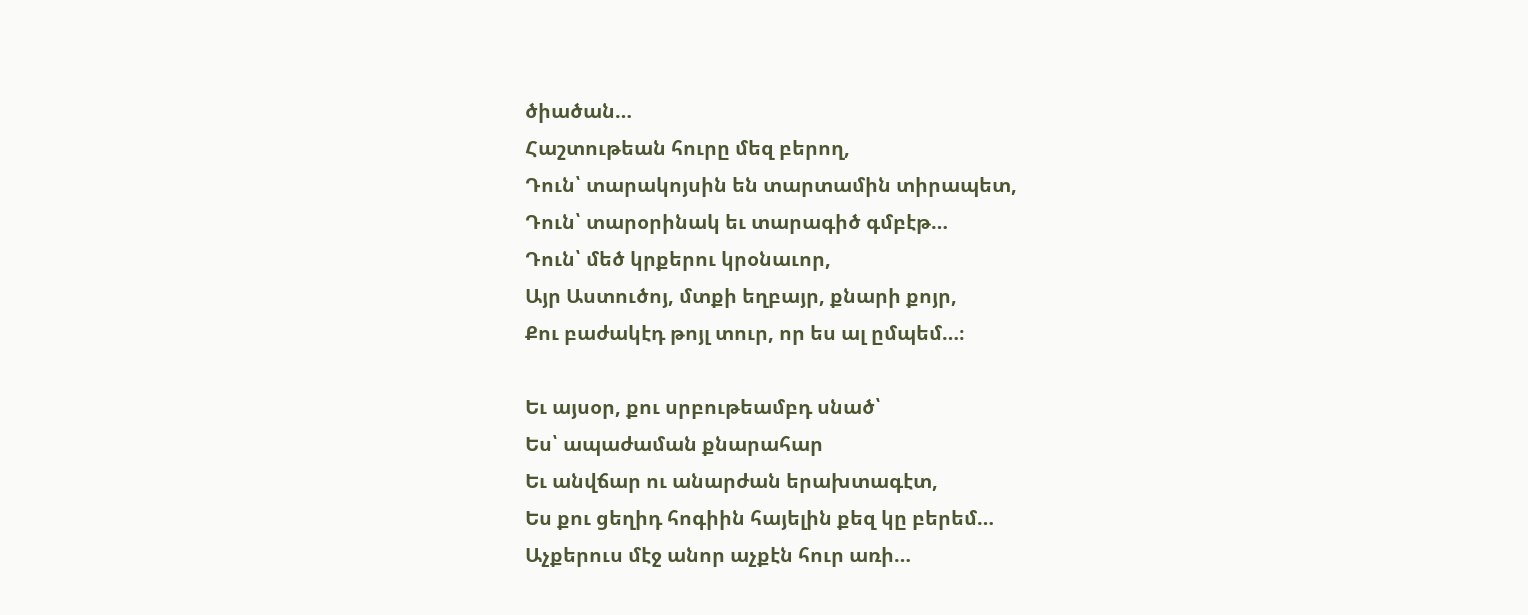ծիածան…
Հաշտութեան հուրը մեզ բերող,
Դուն՝ տարակոյսին են տարտամին տիրապետ,
Դուն՝ տարօրինակ եւ տարագիծ գմբէթ…
Դուն՝ մեծ կրքերու կրօնաւոր,
Այր Աստուծոյ, մտքի եղբայր, քնարի քոյր,
Քու բաժակէդ թոյլ տուր, որ ես ալ ըմպեմ…։

Եւ այսօր, քու սրբութեամբդ սնած՝
Ես՝ ապաժաման քնարահար
Եւ անվճար ու անարժան երախտագէտ,
Ես քու ցեղիդ հոգիին հայելին քեզ կը բերեմ…
Աչքերուս մէջ անոր աչքէն հուր առի…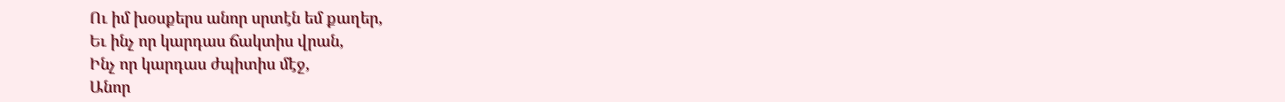Ու իմ խօսքերս անոր սրտէն եմ քաղեր,
Եւ ինչ որ կարդաս ճակտիս վրան,
Ինչ որ կարդաս ժպիտիս մէջ,
Անոր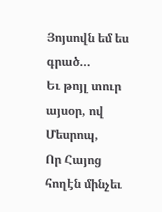Յոյսովն եմ ես գրած…
Եւ թոյլ տուր այսօր, ով Մեսրոպ,
Որ Հայոց հողէն մինչեւ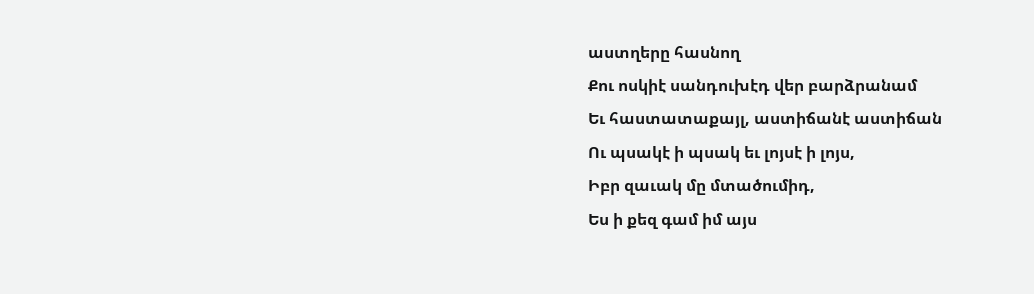աստղերը հասնող
Քու ոսկիէ սանդուխէդ վեր բարձրանամ
Եւ հաստատաքայլ, աստիճանէ աստիճան
Ու պսակէ ի պսակ եւ լոյսէ ի լոյս,
Իբր զաւակ մը մտածումիդ,
Ես ի քեզ գամ իմ այս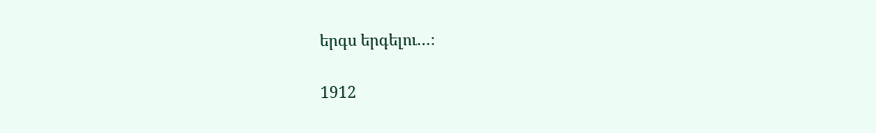երգս երգելու…։

1912